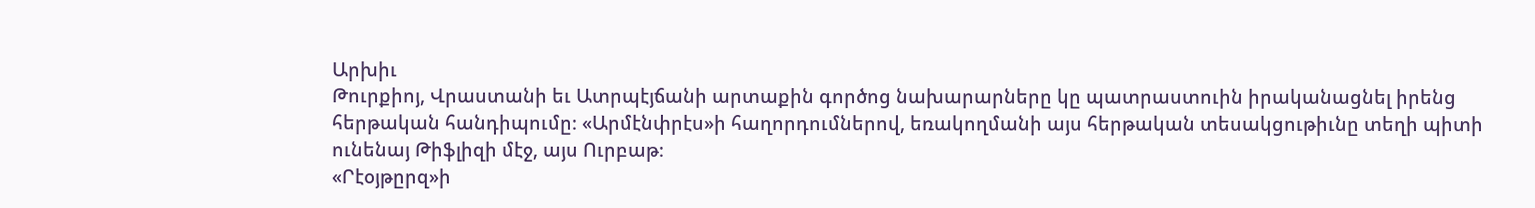Արխիւ
Թուրքիոյ, Վրաստանի եւ Ատրպէյճանի արտաքին գործոց նախարարները կը պատրաստուին իրականացնել իրենց հերթական հանդիպումը։ «Արմէնփրէս»ի հաղորդումներով, եռակողմանի այս հերթական տեսակցութիւնը տեղի պիտի ունենայ Թիֆլիզի մէջ, այս Ուրբաթ։
«Րէօյթըրզ»ի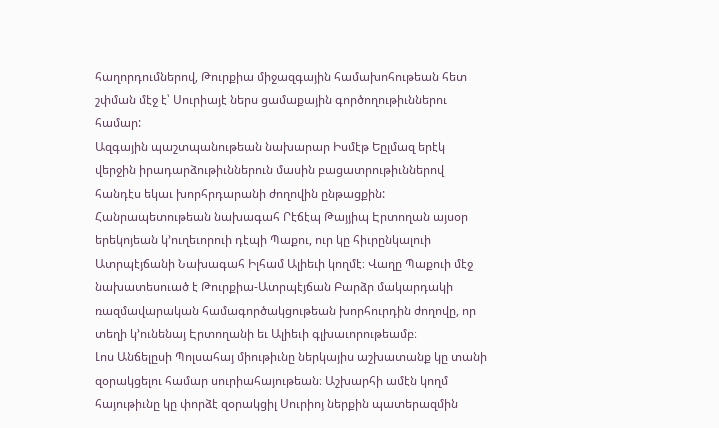հաղորդումներով, Թուրքիա միջազգային համախոհութեան հետ շփման մէջ է՝ Սուրիայէ ներս ցամաքային գործողութիւններու համար:
Ազգային պաշտպանութեան նախարար Իսմէթ Եըլմազ երէկ վերջին իրադարձութիւններուն մասին բացատրութիւններով հանդէս եկաւ խորհրդարանի ժողովին ընթացքին:
Հանրապետութեան նախագահ Րէճէպ Թայյիպ Էրտողան այսօր երեկոյեան կ՚ուղեւորուի դէպի Պաքու, ուր կը հիւրընկալուի Ատրպէյճանի Նախագահ Իլհամ Ալիեւի կողմէ։ Վաղը Պաքուի մէջ նախատեսուած է Թուրքիա-Ատրպէյճան Բարձր մակարդակի ռազմավարական համագործակցութեան խորհուրդին ժողովը, որ տեղի կ՚ունենայ Էրտողանի եւ Ալիեւի գլխաւորութեամբ։
Լոս Անճելըսի Պոլսահայ միութիւնը ներկայիս աշխատանք կը տանի զօրակցելու համար սուրիահայութեան։ Աշխարհի ամէն կողմ հայութիւնը կը փորձէ զօրակցիլ Սուրիոյ ներքին պատերազմին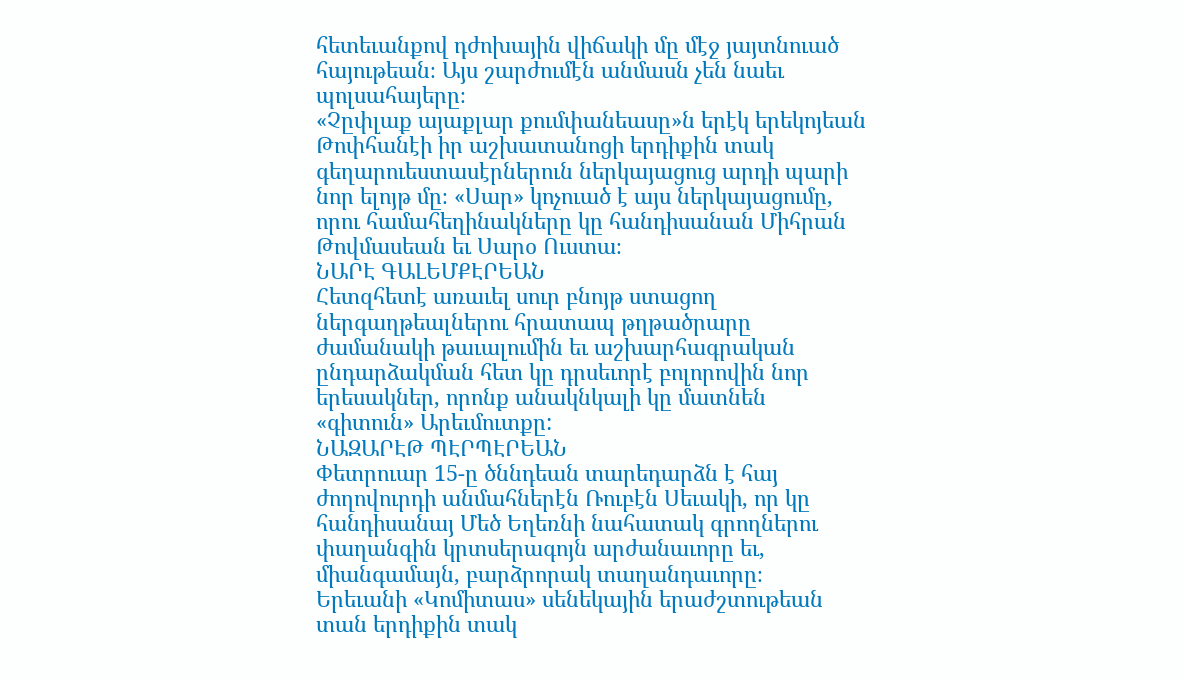հետեւանքով դժոխային վիճակի մը մէջ յայտնուած հայութեան։ Այս շարժումէն անմասն չեն նաեւ պոլսահայերը։
«Չըփլաք այաքլար քումփանեասը»ն երէկ երեկոյեան Թոփհանէի իր աշխատանոցի երդիքին տակ գեղարուեստասէրներուն ներկայացուց արդի պարի նոր ելոյթ մը։ «Սար» կոչուած է այս ներկայացումը, որու համահեղինակները կը հանդիսանան Միհրան Թովմասեան եւ Սարօ Ուստա։
ՆԱՐԷ ԳԱԼԵՄՔԷՐԵԱՆ
Հետզհետէ առաւել սուր բնոյթ ստացող ներգաղթեալներու հրատապ թղթածրարը ժամանակի թաւալումին եւ աշխարհագրական ընդարձակման հետ կը դրսեւորէ բոլորովին նոր երեսակներ, որոնք անակնկալի կը մատնեն «գիտուն» Արեւմուտքը:
ՆԱԶԱՐԷԹ ՊԷՐՊԷՐԵԱՆ
Փետրուար 15-ը ծննդեան տարեդարձն է հայ ժողովուրդի անմահներէն Ռուբէն Սեւակի, որ կը հանդիսանայ Մեծ Եղեռնի նահատակ գրողներու փաղանգին կրտսերագոյն արժանաւորը եւ, միանգամայն, բարձրորակ տաղանդաւորը։
Երեւանի «Կոմիտաս» սենեկային երաժշտութեան տան երդիքին տակ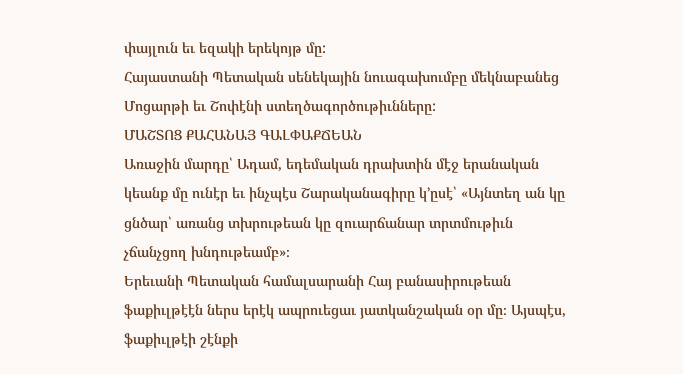փայլուն եւ եզակի երեկոյթ մը:
Հայաստանի Պետական սենեկային նուագախումբը մեկնաբանեց Մոցարթի եւ Շոփէնի ստեղծագործութիւնները:
ՄԱՇՏՈՑ ՔԱՀԱՆԱՅ ԳԱԼՓԱՔՃԵԱՆ
Առաջին մարդը՝ Ադամ, եդեմական դրախտին մէջ երանական կեանք մը ունէր եւ ինչպէս Շարականագիրը կ՚ըսէ՝ «Այնտեղ ան կը ցնծար՝ առանց տխրութեան կը զուարճանար տրտմութիւն չճանչցող խնդութեամբ»։
Երեւանի Պետական համալսարանի Հայ բանասիրութեան ֆաքիւլթէէն ներս երէկ ապրուեցաւ յատկանշական օր մը։ Այսպէս, ֆաքիւլթէի շէնքի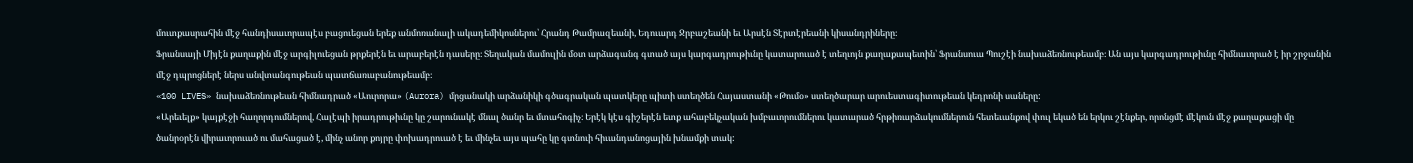մուտքասրահին մէջ հանդիսաւորապէս բացուեցան երեք անմոռանալի ակադեմիկոսներու՝ Հրանդ Թամրազեանի, Եդուարդ Ջրբաշեանի եւ Արսէն Տէրտէրեանի կիսանդրիները։
Ֆրանսայի Միյէն քաղաքին մէջ արգիլուեցան թրքերէն եւ արաբերէն դասերը։ Տեղական մամուլին մօտ արձագանգ գտած այս կարգադրութիւնը կատարուած է տեղւոյն քաղաքապետին՝ Ֆրանսուա Պուշէի նախաձեռնութեամբ։ Ան այս կարգադրութիւնը հիմնաւորած է իր շրջանին մէջ դպրոցներէ ներս անվտանգութեան պատճառաբանութեամբ։
«100 LIVES» նախաձեռնութեան հիմնադրած «Աուրորա» (Aurora) մրցանակի արձանիկի գծագրական պատկերը պիտի ստեղծեն Հայաստանի «Թումօ» ստեղծարար արուեստագիտութեան կեդրոնի սաները:
«Արեւելք» կայքէջի հաղորդումներով, Հալէպի իրադրութիւնը կը շարունակէ մնալ ծանր եւ մտահոգիչ։ Երէկ կէս գիշերէն ետք ահաբեկչական խմբաւորումներու կատարած հրթիռարձակումներուն հետեւանքով փուլ եկած են երկու շէնքեր, որոնցմէ մէկուն մէջ քաղաքացի մը ծանրօրէն վիրաւորուած ու մահացած է, մինչ անոր քոյրը փոխադրուած է եւ մինչեւ այս պահը կը գտնուի հիւանդանոցային խնամքի տակ: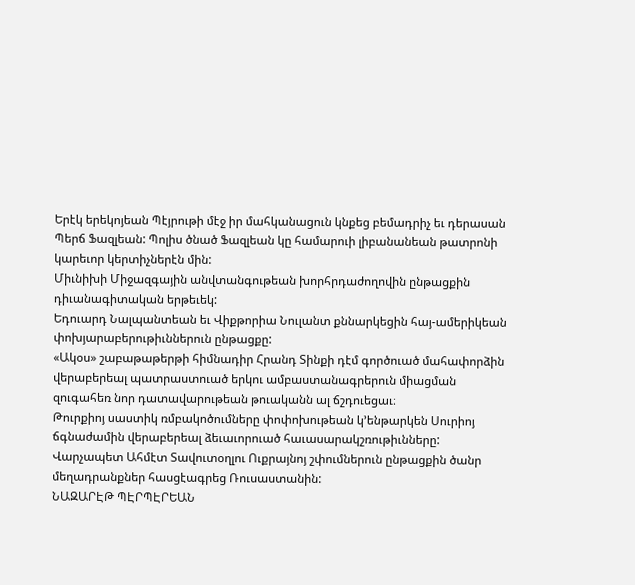Երէկ երեկոյեան Պէյրութի մէջ իր մահկանացուն կնքեց բեմադրիչ եւ դերասան Պերճ Ֆազլեան: Պոլիս ծնած Ֆազլեան կը համարուի լիբանանեան թատրոնի կարեւոր կերտիչներէն մին:
Միւնիխի Միջազգային անվտանգութեան խորհրդաժողովին ընթացքին դիւանագիտական երթեւեկ:
Եդուարդ Նալպանտեան եւ Վիքթորիա Նուլանտ քննարկեցին հայ-ամերիկեան փոխյարաբերութիւններուն ընթացքը:
«Ակօս» շաբաթաթերթի հիմնադիր Հրանդ Տինքի դէմ գործուած մահափորձին վերաբերեալ պատրաստուած երկու ամբաստանագրերուն միացման զուգահեռ նոր դատավարութեան թուականն ալ ճշդուեցաւ։
Թուրքիոյ սաստիկ ռմբակոծումները փոփոխութեան կ՚ենթարկեն Սուրիոյ ճգնաժամին վերաբերեալ ձեւաւորուած հաւասարակշռութիւնները:
Վարչապետ Ահմէտ Տավուտօղլու Ուքրայնոյ շփումներուն ընթացքին ծանր մեղադրանքներ հասցէագրեց Ռուսաստանին:
ՆԱԶԱՐԷԹ ՊԷՐՊԷՐԵԱՆ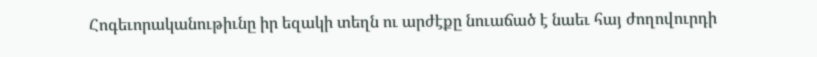Հոգեւորականութիւնը իր եզակի տեղն ու արժէքը նուաճած է նաեւ հայ ժողովուրդի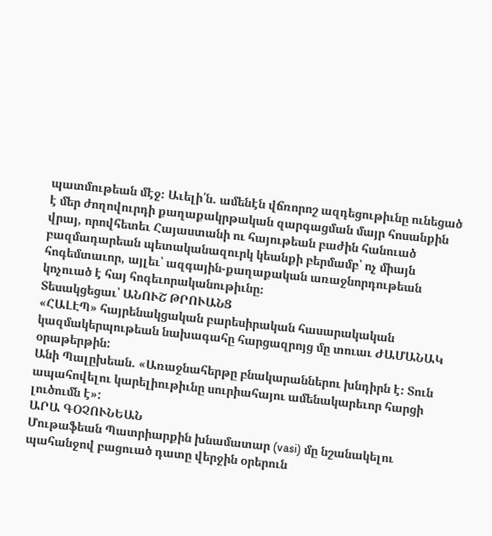պատմութեան մէջ։ Աւելի՛ն. ամենէն վճռորոշ ազդեցութիւնը ունեցած է մեր ժողովուրդի քաղաքակրթական զարգացման մայր հոսանքին վրայ, որովհետեւ Հայաստանի ու հայութեան բաժին հանուած բազմադարեան պետականազուրկ կեանքի բերմամբ՝ ոչ միայն հոգեմտաւոր, այլեւ՝ ազգային-քաղաքական առաջնորդութեան կոչուած է հայ հոգեւորականութիւնը։
Տեսակցեցաւ՝ ԱՆՈՒՇ ԹՐՈՒԱՆՑ
«ՀԱԼԷՊ» հայրենակցական բարեսիրական հասարակական կազմակերպութեան նախագահը հարցազրոյց մը տուաւ ԺԱՄԱՆԱԿ օրաթերթին:
Անի Պալըխեան. «Առաջնահերթը բնակարաններու խնդիրն է։ Տուն ապահովելու կարելիութիւնը սուրիահայու ամենակարեւոր հարցի լուծումն է»:
ԱՐԱ ԳՕՉՈՒՆԵԱՆ
Մութաֆեան Պատրիարքին խնամատար (vasi) մը նշանակելու պահանջով բացուած դատը վերջին օրերուն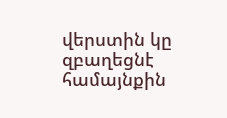վերստին կը զբաղեցնէ համայնքին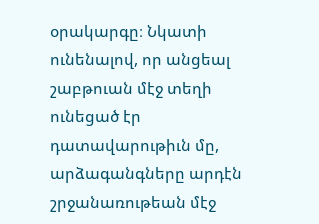օրակարգը։ Նկատի ունենալով, որ անցեալ շաբթուան մէջ տեղի ունեցած էր դատավարութիւն մը, արձագանգները արդէն շրջանառութեան մէջ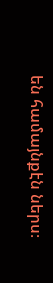են համայնքէն ներս։